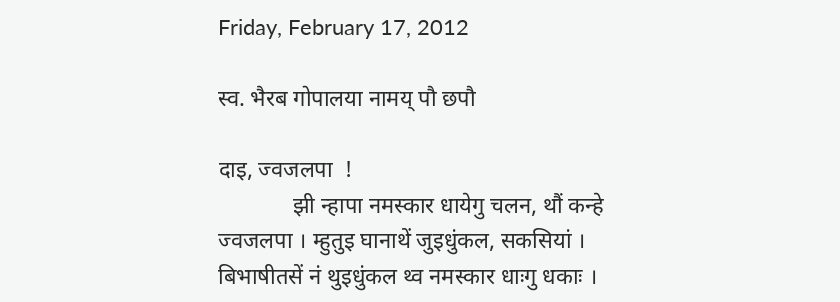Friday, February 17, 2012

स्व. भैरब गोपालया नामय् पौ छपौ

दाइ, ज्वजलपा  !
             झी न्हापा नमस्कार धायेगु चलन, थौं कन्हे ज्वजलपा । म्हुतुइ घानाथें जुइधुंकल, सकसियां । बिभाषीतसें नं थुइधुंकल थ्व नमस्कार धाःगु धकाः ।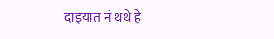दाइयात नं थथे हे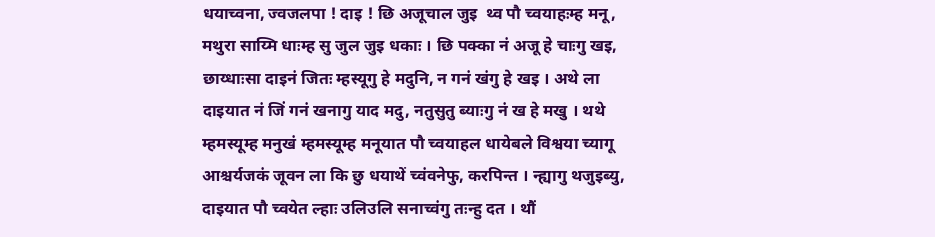धयाच्वना, ज्वजलपा ! दाइ ! छि अजूचाल जुइ  थ्व पौ च्वयाहःम्ह मनू, मथुरा साय्मि धाःम्ह सु जुल जुइ धकाः । छि पक्का नं अजू हे चाःगु खइ, छाय्धाःसा दाइनं जितः म्हस्यूगु हे मदुनि, न गनं खंगु हे खइ । अथे ला दाइयात नं जिं गनं खनागु याद मदु, नतुसुतु ब्याःगु नं ख हे मखु । थथे म्हमस्यूम्ह मनुखं म्हमस्यूम्ह मनूयात पौ च्वयाहल धायेबले विश्वया च्यागू आश्चर्यजकं जूवन ला कि छु धयाथें च्वंवनेफु, करपिन्त । न्ह्यागु थजुइब्यु, दाइयात पौ च्वयेत ल्हाः उलिउलि सनाच्वंगु तःन्हु दत । थौं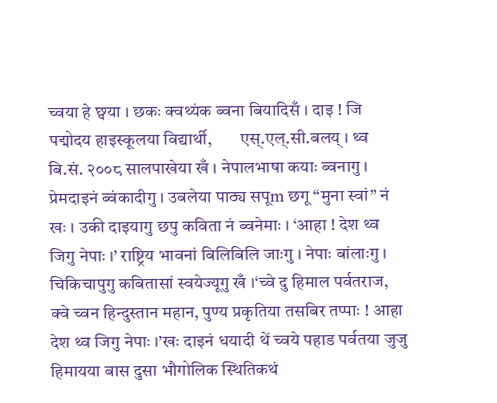च्वया हे छ्वया । छकः क्वथ्यंक ब्वना बियादिसँ । दाइ ! जि पद्मोदय हाइस्कूलया विद्यार्थी,        एस्.एल्.सी.बलय् । थ्व बि.सं. २००८ सालपाखेया खँ । नेपालभाषा कयाः ब्वनागु । प्रेमदाइनं ब्वंकादीगु । उबलेया पाठ्य सपूm छगू “मुना स्वां” नं खः । उकी दाइयागु छपु कविता नं ब्वनेमाः । ‘आहा ! देश थ्व जिगु नेपाः ।’ राष्ट्रिय भावनां बिलिबिलि जाःगु । नेपाः बांलाःगु । चिकिचापुगु कबितासां स्वयेज्यूगु खँ ।‘च्वे दु हिमाल पर्वतराज, क्वे च्वन हिन्दुस्तान महान, पुण्य प्रकृतिया तसबिर तप्पाः ! आहा देश थ्व जिगु नेपाः ।’खः दाइनं धयादी थें च्वये पहाड पर्वतया जुजु हिमायया बास दुसा भौगोलिक स्थितिकथं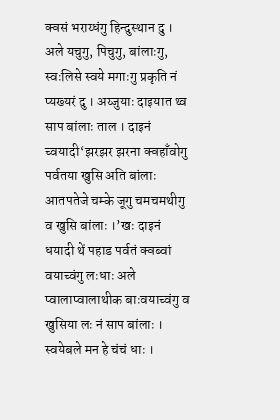क्वसं भराय्धंगु हिन्दुस्थान दु । अले यचुगु, पिचुगु, बांलाःगु, स्वःलिसे स्वये मगाःगु प्रकृति नं प्यख्यरं दु । अय्जुयाः दाइयात थ्व साप बांलाः ताल । दाइनं च्वयादी‘झरझर झरना क्वहाँवोगु पर्वतया खुसि अति बांलाः आतपतेजे चम्के जूगु चमचमथीगु व खुसि बांलाः ।’खः दाइनं धयादी थें पहाड पर्वतं क्वब्वां वयाच्वंगु लःधाः अले प्वालाप्वालाथीक बाःवयाच्वंगु व खुसिया लः नं साप बांलाः । स्वयेबले मन हे चंचं धाः ।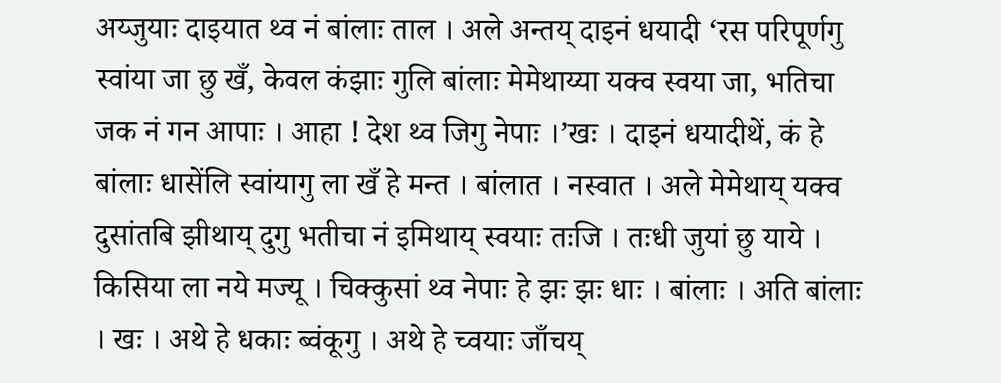अय्जुयाः दाइयात थ्व नं बांलाः ताल । अले अन्तय् दाइनं धयादी ‘रस परिपूर्णगु स्वांया जा छु खँ, केवल कंझाः गुलि बांलाः मेमेथाय्या यक्व स्वया जा, भतिचा जक नं गन आपाः । आहा ! देश थ्व जिगु नेपाः ।’खः । दाइनं धयादीथें, कं हे बांलाः धासेंलि स्वांयागु ला खँ हे मन्त । बांलात । नस्वात । अले मेमेथाय् यक्व दुसांतबि झीथाय् दुगु भतीचा नं इमिथाय् स्वयाः तःजि । तःधी जुयां छु याये । किसिया ला नये मज्यू । चिक्कुसां थ्व नेपाः हे झः झः धाः । बांलाः । अति बांलाः । खः । अथे हे धकाः ब्वंकूगु । अथे हे च्वयाः जाँचय्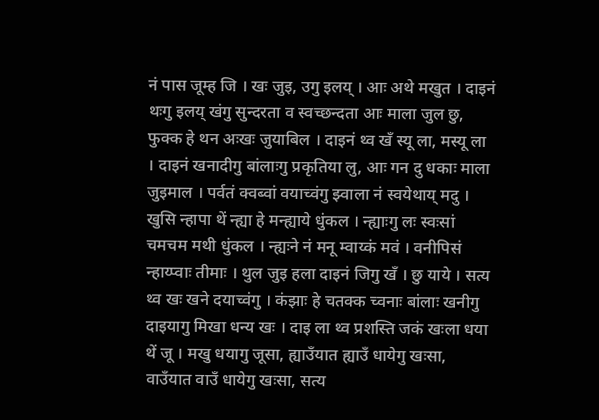नं पास जूम्ह जि । खः जुइ, उगु इलय् । आः अथे मखुत । दाइनं थःगु इलय् खंगु सुन्दरता व स्वच्छन्दता आः माला जुल छु, फुक्क हे थन अःखः जुयाबिल । दाइनं थ्व खँ स्यू ला, मस्यू ला । दाइनं खनादीगु बांलाःगु प्रकृतिया लु, आः गन दु धकाः माला जुइमाल । पर्वतं क्वब्वां वयाच्वंगु झ्वाला नं स्वयेथाय् मदु । खुसि न्हापा थें न्ह्या हे मन्ह्याये धुंकल । न्ह्याःगु लः स्वःसां चमचम मथी धुंकल । न्ह्यःने नं मनू म्वाय्कं मवं । वनीपिसं न्हाय्प्वाः तीमाः । थुल जुइ हला दाइनं जिगु खँ । छु याये । सत्य थ्व खः खने दयाच्वंगु । कंझाः हे चतक्क च्वनाः बांलाः खनीगु दाइयागु मिखा धन्य खः । दाइ ला थ्व प्रशस्ति जकं खःला धया थें जू । मखु धयागु जूसा, ह्याउँयात ह्याउँ धायेगु खःसा, वाउँयात वाउँ धायेगु खःसा, सत्य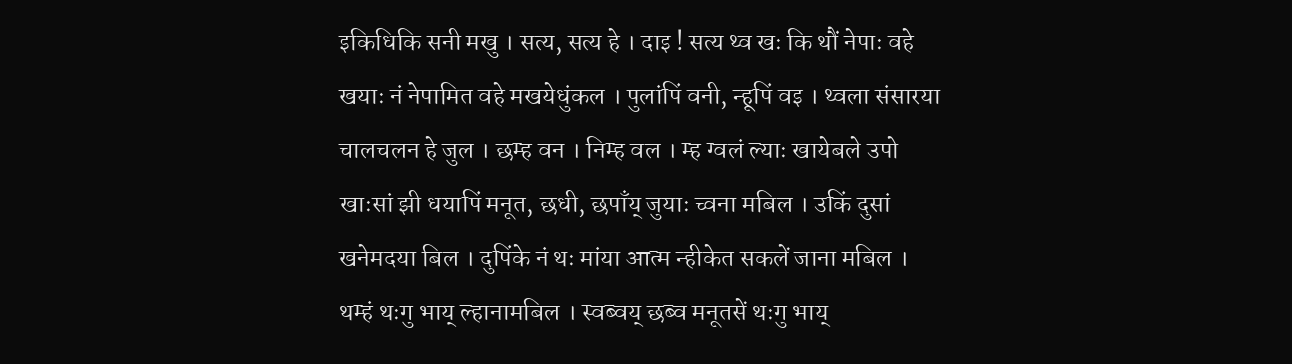इकिधिकि सनी मखु । सत्य, सत्य हे । दाइ ! सत्य थ्व खः कि थौं नेपाः वहे खयाः नं नेपामित वहे मखयेधुंकल । पुलांपिं वनी, न्हूपिं वइ । थ्वला संसारया चालचलन हे जुल । छम्ह वन । निम्ह वल । म्ह ग्वलं ल्याः खायेबले उपो खाःसां झी धयापिं मनूत, छधी, छपाँय् जुयाः च्वना मबिल । उकिं दुसां खनेमदया बिल । दुपिंके नं थः मांया आत्म न्हीकेत सकलें जाना मबिल । थम्हं थःगु भाय् ल्हानामबिल । स्वब्वय् छब्व मनूतसें थःगु भाय्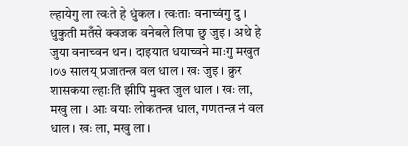ल्हायेगु ला त्वःते हे धुंकल । त्वःताः वनाच्वंगु दु । धुकुती मतँसे क्वजक वनेबले लिपा छु जुइ । अथे हे जुया वनाच्वन थन । दाइयात धयाच्वने माःगु मखुत ।०७ सालय् प्रजातन्त्र वल धाल । खः जुइ । क्रुर शासकया ल्हाःतिं झीपि मुक्त जुल धाल । खः ला, मखु ला । आः वयाः लोकतन्त्र धाल, गणतन्त्र नं वल धाल । खः ला, मखु ला ।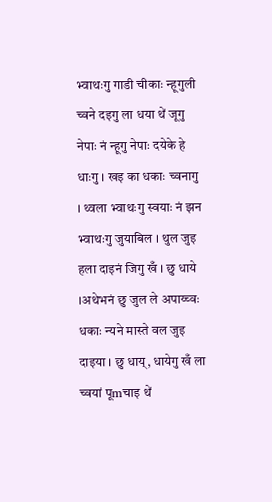भ्वाथःगु गाडी चीकाः न्हूगुली च्वने दइगु ला धया थें जूगु नेपाः नं न्हूगु नेपाः दयेके हे धाःगु । खइ का धकाः च्वनागु । थ्वला भ्वाथःगु स्वयाः नं झन भ्वाथःगु जुयाबिल । थुल जुइ हला दाइनं जिगु खँ । छु धाये ।अथेभनं छु जुल ले अपाय्च्वः धकाः न्यने मास्ते वल जुइ दाइया । छु धाय्, धायेगु खँ ला च्वयां पूmचाइ थें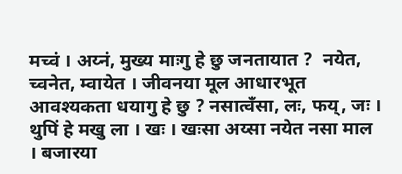मच्वं । अय्नं, मुख्य माःगु हे छु जनतायात ?  नयेत, च्वनेत, म्वायेत । जीवनया मूल आधारभूत आवश्यकता धयागु हे छु ? नसात्वँसा, लः, फय्, जः । थुपिं हे मखु ला । खः । खःसा अय्सा नयेत नसा माल । बजारया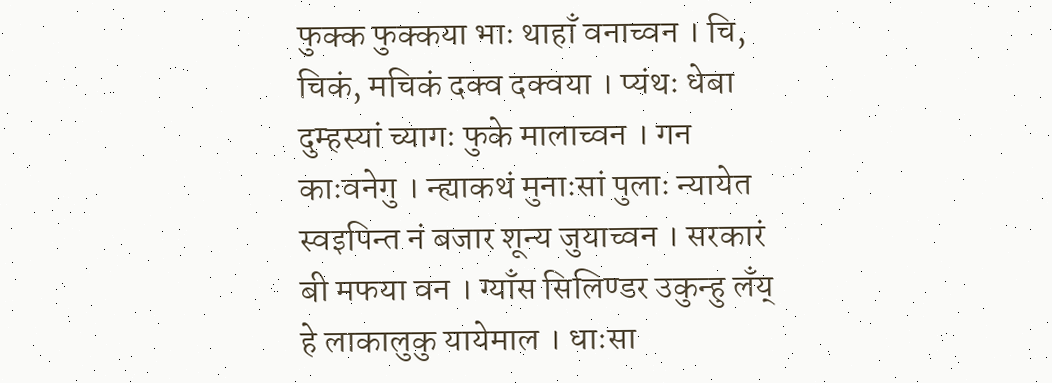फुक्क फुक्कया भाः थाहाँ वनाच्वन । चि, चिकं, मचिकं दक्व दक्वया । प्यंथः धेबा दुम्हस्यां च्यागः फुके मालाच्वन । गन काःवनेगु । न्ह्याकथं मुनाःसां पुलाः न्यायेत स्वइपिन्त नं बजार शून्य जुयाच्वन । सरकारं बी मफया वन । ग्याँस सिलिण्डर उकुन्हु लँय् हे लाकालुकु यायेमाल । धाःसा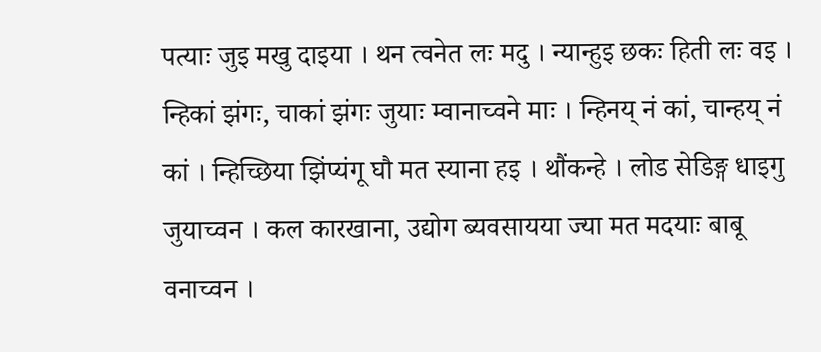पत्याः जुइ मखु दाइया । थन त्वनेत लः मदु । न्यान्हुइ छकः हिती लः वइ । न्हिकां झंगः, चाकां झंगः जुयाः म्वानाच्वने माः । न्हिनय् नं कां, चान्हय् नं कां । न्हिच्छिया झिंप्यंगू घौ मत स्याना हइ । थौंकन्हे । लोड सेडिङ्ग धाइगु जुयाच्वन । कल कारखाना, उद्योग ब्यवसायया ज्या मत मदयाः बाबू वनाच्वन ।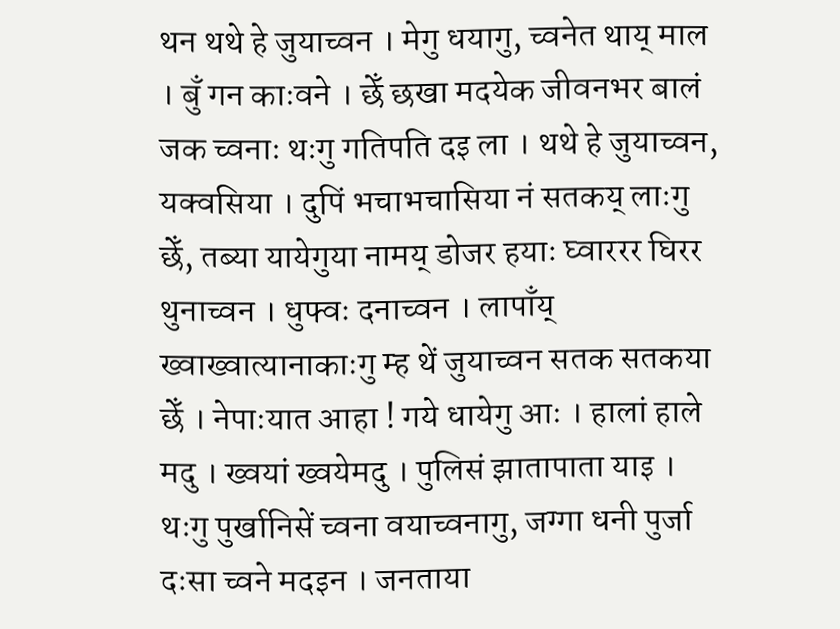थन थथे हे जुयाच्वन । मेगु धयागु, च्वनेत थाय् माल । बुँ गन काःवने । छेँ छखा मदयेक जीवनभर बालं जक च्वनाः थःगु गतिपति दइ ला । थथे हे जुयाच्वन, यक्वसिया । दुपिं भचाभचासिया नं सतकय् लाःगु छेँ, तब्या यायेगुया नामय् डोजर हयाः घ्वाररर घिरर थुनाच्वन । धुफ्वः दनाच्वन । लापाँय् ख्वाख्वात्यानाकाःगु म्ह थें जुयाच्वन सतक सतकया छेँ । नेपाःयात आहा ! गये धायेगु आः । हालां हाले मदु । ख्वयां ख्वयेमदु । पुलिसं झातापाता याइ । थःगु पुर्खानिसें च्वना वयाच्वनागु, जग्गा धनी पुर्जा दःसा च्वने मदइन । जनताया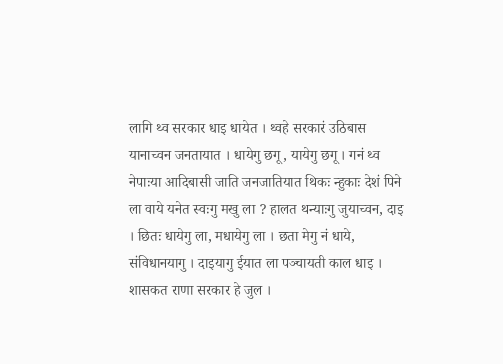लागि थ्व सरकार धाइ धायेत । थ्वहे सरकारं उठिबास यानाच्वन जनतायात । धायेगु छगू, यायेगु छगू । गनं थ्व नेपाःया आदिबासी जाति जनजातियात थिकः न्हुकाः देशं पिने ला वाये यनेत स्वःगु मखु ला ? हालत थन्याःगु जुयाच्वन, दाइ । छितः धायेगु ला, मधायेगु ला । छता मेगु नं धाये, संविधानयागु । दाइयागु ईयात ला पञ्चायती काल धाइ । शासकत राणा सरकार हे जुल ।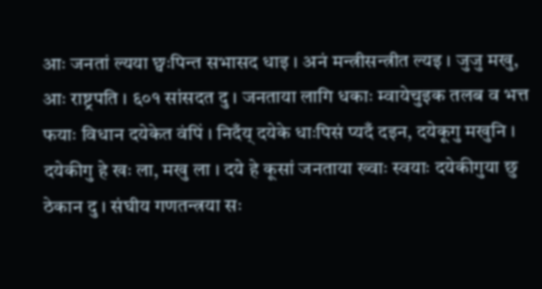आः जनतां ल्यया छ्वःपिन्त सभासद धाइ । अनं मन्त्रीसन्त्रीत ल्यइ । जुजु मखु, आः राष्ट्रपति । ६०१ सांसदत दु । जनताया लागि धकाः म्वायेचुइक तलब व भत्त फयाः विधान दयेकेत वंपिं । निदँय् दयेके धाःपिसं प्यदँ दइन, दयेकूगु मखुनि । दयेकीगु हे खः ला, मखु ला । दये हे कूसां जनताया ख्वाः स्वयाः दयेकीगुया छु ठेकान दु । संघीय गणतन्त्रया सः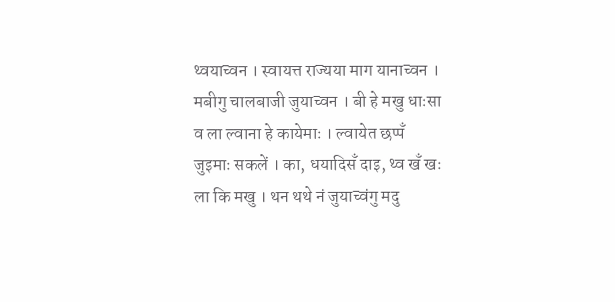थ्वयाच्वन । स्वायत्त राज्यया माग यानाच्वन । मबीगु चालबाजी जुयाच्वन । बी हे मखु धाःसा व ला ल्वाना हे कायेमाः । ल्वायेत छप्पँ जुइमाः सकलें । का, धयादिसँ दाइ, थ्व खँ खः ला कि मखु । थन थथे नं जुयाच्वंगु मदु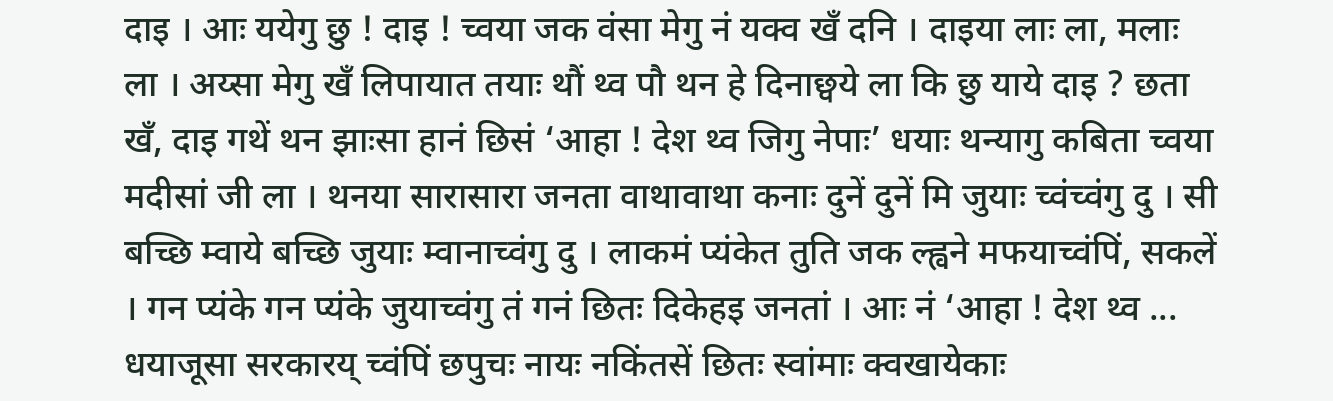दाइ । आः ययेगु छु ! दाइ ! च्वया जक वंसा मेगु नं यक्व खँ दनि । दाइया लाः ला, मलाः ला । अय्सा मेगु खँ लिपायात तयाः थौं थ्व पौ थन हे दिनाछ्वये ला कि छु याये दाइ ? छता खँ, दाइ गथें थन झाःसा हानं छिसं ‘आहा ! देश थ्व जिगु नेपाः’ धयाः थन्यागु कबिता च्वया मदीसां जी ला । थनया सारासारा जनता वाथावाथा कनाः दुनें दुनें मि जुयाः च्वंच्वंगु दु । सी बच्छि म्वाये बच्छि जुयाः म्वानाच्वंगु दु । लाकमं प्यंकेत तुति जक ल्ह्वने मफयाच्वंपिं, सकलें । गन प्यंके गन प्यंके जुयाच्वंगु तं गनं छितः दिकेहइ जनतां । आः नं ‘आहा ! देश थ्व ... धयाजूसा सरकारय् च्वंपिं छपुचः नायः नकिंतसें छितः स्वांमाः क्वखायेकाः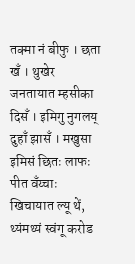तक्मा नं बीफु । छता खँ । थुखेर जनतायात म्हसीका दिसँ । इमिगु नुगलय् दुहाँ झासँ । मखुसा इमिसं छितः लाफः पीत वँय्चाः खिचायात ल्यू थें, थ्यंमथ्यं स्वंगू करोड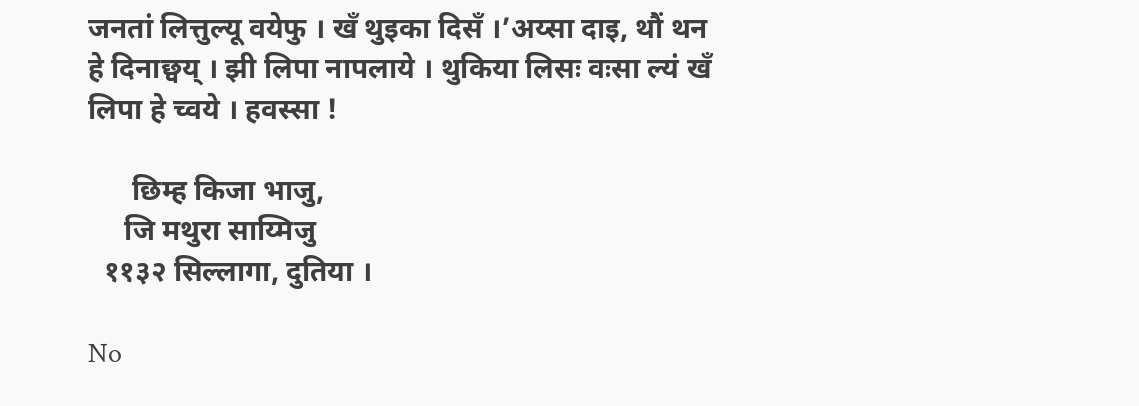जनतां लित्तुल्यू वयेफु । खँ थुइका दिसँ ।’अय्सा दाइ, थौं थन हे दिनाछ्वय् । झी लिपा नापलाये । थुकिया लिसः वःसा ल्यं खँ लिपा हे च्वये । हवस्सा !

      छिम्ह किजा भाजु,
     जि मथुरा साय्मिजु
  ११३२ सिल्लागा, दुतिया ।

No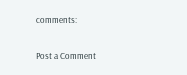comments:

Post a Comment